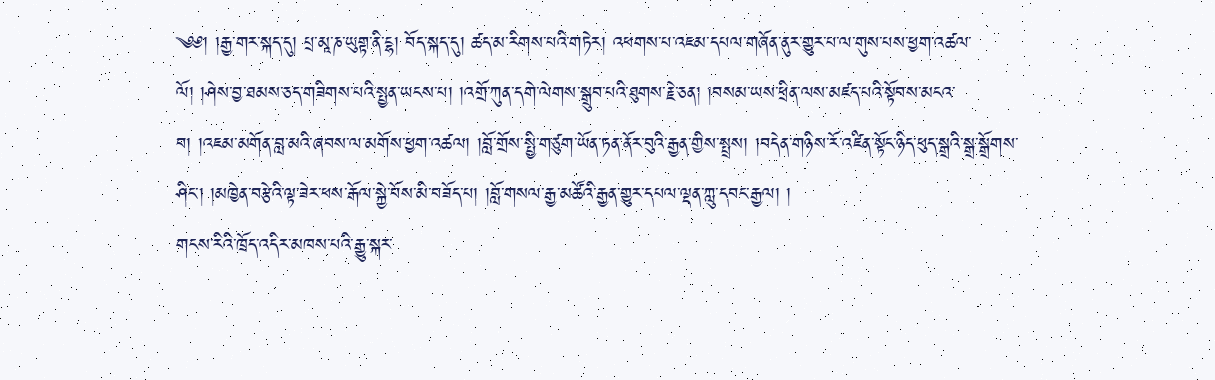༄༅། །རྒྱ་གར་སྐད་དུ། པྲ་མཱ་ཎ་ཡུགྟ་ནི་ངྷ། བོད་སྐད་དུ། ཚད་མ་རིགས་པའི་གཏེར། འཕགས་པ་འཇམ་དཔལ་གཞོན་ནུར་གྱུར་པ་ལ་གུས་པས་ཕྱག་འཚལ་ལོ། །ཤེས་བྱ་ཐམས་ཅད་གཟིགས་པའི་སྤྱན་ཡངས་པ། །འགྲོ་ཀུན་དགེ་ལེགས་སྒྲུབ་པའི་ཐུགས་རྗེ་ཅན། །བསམ་ཡས་ཕྲིན་ལས་མཛད་པའི་སྟོབས་མངའ་བ། །འཇམ་མགོན་བླ་མའི་ཞབས་ལ་མགོས་ཕྱག་འཚལ། །བློ་གྲོས་སྤྱི་གཙུག་ཡོན་ཏན་ནོར་བུའི་རྒྱན་གྱིས་སྤྲས། །བདེན་གཉིས་རོ་འཛིན་སྟོང་ཉིད་ཕུད་སྒྲའི་སྒྲ་སྒྲོགས་ཤིང་། །མཁྱེན་བརྩེའི་ལྟ་ཟེར་ཕས་རྒོལ་སྐྱེ་བོས་མི་བཟོད་པ། །བློ་གསལ་རྒྱ་མཚོའི་རྒྱན་གྱུར་དཔལ་ལྡན་ཀླུ་དབང་རྒྱལ། །
གངས་རིའི་ཁྲོད་འདིར་མཁས་པའི་རྒྱུ་སྐར་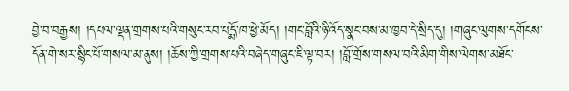བྱེ་བ་བརྒྱས། །དཔལ་ལྡན་གྲགས་པའི་གསུང་རབ་པདྨོ་ཁ་ཕྱེ་མོད། །གང་བློའི་ཉི་འོད་སྣང་བས་མ་ཁྱབ་དེ་སྲིད་དུ། །གཞུང་ལུགས་དགོངས་དོན་གེ་སར་སྙིང་པོ་གསལ་མ་ནུས། །ཆོས་ཀྱི་གྲགས་པའི་བཞེད་གཞུང་ཇི་ལྟ་བར། །བློ་གྲོས་གསལ་བའི་མིག་གིས་ལེགས་མཐོང་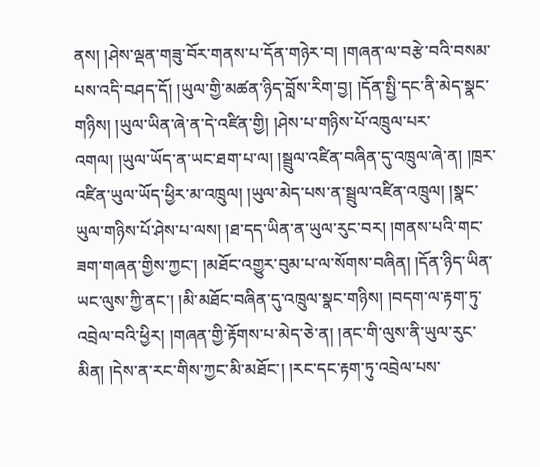ནས། །ཤེས་ལྡན་གཟུ་བོར་གནས་པ་དོན་གཉེར་བ། །གཞན་ལ་བརྩེ་བའི་བསམ་པས་འདི་བཤད་དོ། །ཡུལ་གྱི་མཚན་ཉིད་བློས་རིག་བྱ། །དོན་སྤྱི་དང་ནི་མེད་སྣང་གཉིས། །ཡུལ་ཡིན་ཞེ་ན་དེ་འཛིན་གྱི། །ཤེས་པ་གཉིས་པོ་འཁྲུལ་པར་འགལ། །ཡུལ་ཡོད་ན་ཡང་ཐག་པ་ལ། །སྦྲུལ་འཛིན་བཞིན་དུ་འཁྲུལ་ཞེ་ན། །ཁྲར་འཛིན་ཡུལ་ཡོད་ཕྱིར་མ་འཁྲུལ། །ཡུལ་མེད་པས་ན་སྦྲུལ་འཛིན་འཁྲུལ། །སྣང་ཡུལ་གཉིས་པོ་ཤེས་པ་ལས། །ཐ་དད་ཡིན་ན་ཡུལ་རུང་བར། །གནས་པའི་གང་ཟག་གཞན་གྱིས་ཀྱང་། །མཐོང་འགྱུར་བུམ་པ་ལ་སོགས་བཞིན། །དོན་ཉིད་ཡིན་ཡང་ལུས་ཀྱི་ནང་། །མི་མཐོང་བཞིན་དུ་འཁྲུལ་སྣང་གཉིས། །བདག་ལ་རྟག་ཏུ་འབྲེལ་བའི་ཕྱིར། །གཞན་གྱི་རྟོགས་པ་མེད་ཅེ་ན། །ནང་གི་ལུས་ནི་ཡུལ་རུང་མིན། །དེས་ན་རང་གིས་ཀྱང་མི་མཐོང་། །རང་དང་རྟག་ཏུ་འབྲེལ་པས་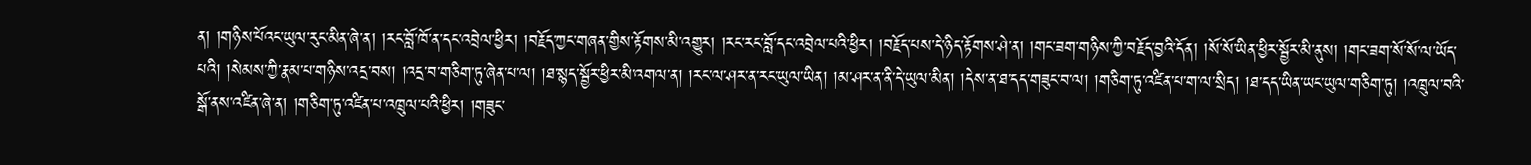ན། །གཉིས་པོའང་ཡུལ་རུང་མིན་ཞེ་ན། །རང་བློ་ཁོ་ན་དང་འབྲེལ་ཕྱིར། །བརྗོད་ཀྱང་གཞན་གྱིས་རྟོགས་མི་འགྱུར། །རང་རང་བློ་དང་འབྲེལ་པའི་ཕྱིར། །བརྗོད་པས་དེ་ཉིད་རྟོགས་ཤེ་ན། །གང་ཟག་གཉིས་ཀྱི་བརྗོད་བྱའི་དོན། །སོ་སོ་ཡིན་ཕྱིར་སྦྱོར་མི་ནུས། །གང་ཟག་སོ་སོ་ལ་ཡོད་པའི། །སེམས་ཀྱི་རྣམ་པ་གཉིས་འདྲ་བས། །འདྲ་བ་གཅིག་ཏུ་ཞེན་པ་ལ། །ཐ་སྙད་སྦྱོར་ཕྱིར་མི་འགལ་ན། །རང་ལ་ཤར་ན་རང་ཡུལ་ཡིན། །མ་ཤར་ན་ནི་དེ་ཡུལ་མིན། །དེས་ན་ཐ་དད་གཟུང་བ་ལ། །གཅིག་ཏུ་འཛིན་པ་ག་ལ་སྲིད། །ཐ་དད་ཡིན་ཡང་ཡུལ་གཅིག་ཏུ། །འཁྲུལ་བའི་སྒོ་ནས་འཛིན་ཞེ་ན། །གཅིག་ཏུ་འཛིན་པ་འཁྲུལ་པའི་ཕྱིར། །གཟུང་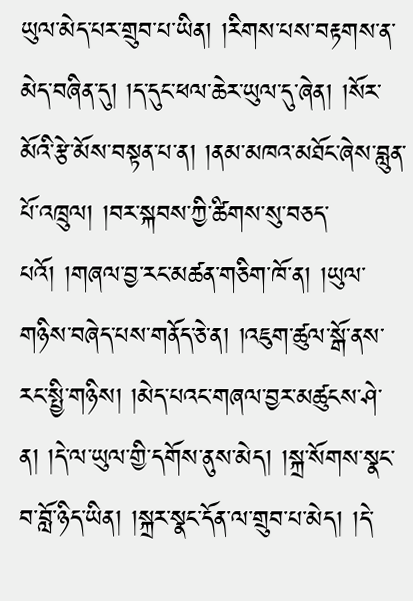ཡུལ་མེད་པར་གྲུབ་པ་ཡིན། །རིགས་པས་བརྟགས་ན་མེད་བཞིན་དུ། །ད་དུང་ཕལ་ཆེར་ཡུལ་དུ་ཞེན། །སོར་མོའི་རྩེ་མོས་བསྟན་པ་ན། །ནམ་མཁའ་མཐོང་ཞེས་བླུན་པོ་འཁྲུལ། །བར་སྐབས་ཀྱི་ཚིགས་སུ་བཅད་པའོ། །གཞལ་བྱ་རང་མཚན་གཅིག་ཁོ་ན། །ཡུལ་གཉིས་བཞེད་པས་གནོད་ཅེ་ན། །འཇུག་ཚུལ་སྒོ་ནས་རང་སྤྱི་གཉིས། །མེད་པའང་གཞལ་བྱར་མཚུངས་ཤེ་ན། །དེ་ལ་ཡུལ་གྱི་དགོས་ནུས་མེད། །སྐྲ་སོགས་སྣང་བ་བློ་ཉིད་ཡིན། །སྐྲར་སྣང་དོན་ལ་གྲུབ་པ་མེད། །དེ་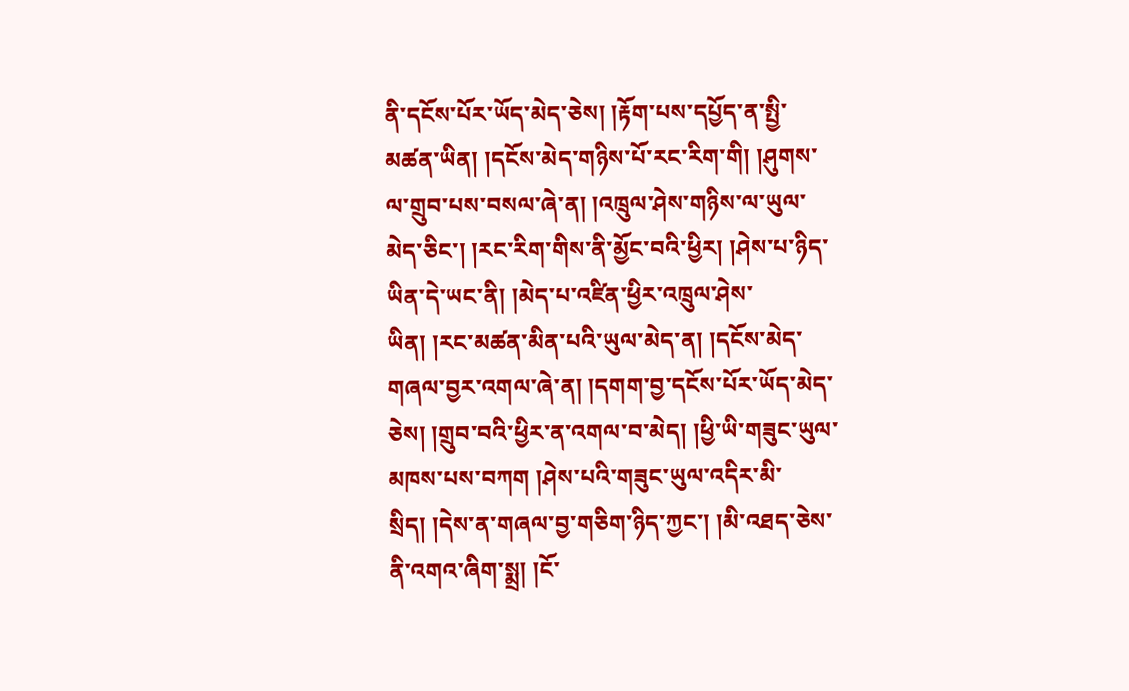ནི་དངོས་པོར་ཡོད་མེད་ཅེས། །རྟོག་པས་དཔྱོད་ན་སྤྱི་མཚན་ཡིན། །དངོས་མེད་གཉིས་པོ་རང་རིག་གི། །ཤུགས་ལ་གྲུབ་པས་བསལ་ཞེ་ན། །འཁྲུལ་ཤེས་གཉིས་ལ་ཡུལ་མེད་ཅིང་། །རང་རིག་གིས་ནི་མྱོང་བའི་ཕྱིར། །ཤེས་པ་ཉིད་ཡིན་དེ་ཡང་ནི། །མེད་པ་འཛིན་ཕྱིར་འཁྲུལ་ཤེས་ཡིན། །རང་མཚན་མིན་པའི་ཡུལ་མེད་ན། །དངོས་མེད་གཞལ་བྱར་འགལ་ཞེ་ན། །དགག་བྱ་དངོས་པོར་ཡོད་མེད་ཅེས། །གྲུབ་བའི་ཕྱིར་ན་འགལ་བ་མེད། །ཕྱི་ཡི་གཟུང་ཡུལ་མཁས་པས་བཀག །ཤེས་པའི་གཟུང་ཡུལ་འདིར་མི་སྲིད། །དེས་ན་གཞལ་བྱ་གཅིག་ཉིད་ཀྱང་། །མི་འཐད་ཅེས་ནི་འགའ་ཞིག་སྨྲ། །ངོ་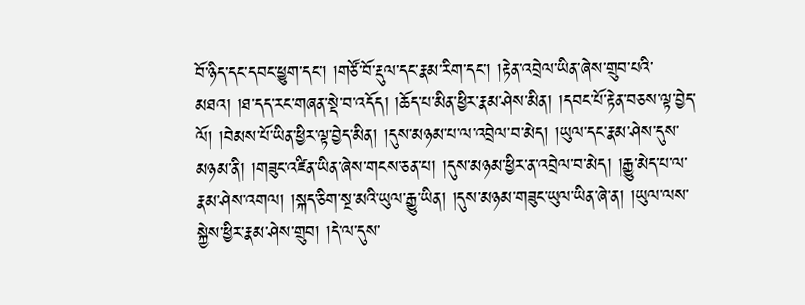བོ་ཉིད་དང་དབང་ཕྱུག་དང་། །གཙོ་བོ་རྡུལ་དང་རྣམ་རིག་དང་། །རྟེན་འབྲེལ་ཡིན་ཞེས་གྲུབ་པའི་མཐའ། །ཐ་དད་རང་གཞན་སྡེ་བ་འདོད། །ཆོད་པ་མིན་ཕྱིར་རྣམ་ཤེས་མིན། །དབང་པོ་རྟེན་བཅས་ལྟ་བྱེད་ལོ། །བེམས་པོ་ཡིན་ཕྱིར་ལྟ་བྱེད་མིན། །དུས་མཉམ་པ་ལ་འབྲེལ་བ་མེད། །ཡུལ་དང་རྣམ་ཤེས་དུས་མཉམ་ནི། །གཟུང་འཛིན་ཡིན་ཞེས་གངས་ཅན་པ། །དུས་མཉམ་ཕྱིར་ན་འབྲེལ་བ་མེད། །རྒྱུ་མེད་པ་ལ་རྣམ་ཤེས་འགལ། །སྐད་ཅིག་སྔ་མའི་ཡུལ་རྒྱུ་ཡིན། །དུས་མཉམ་གཟུང་ཡུལ་ཡིན་ཞེ་ན། །ཡུལ་ལས་སྐྱེས་ཕྱིར་རྣམ་ཤེས་གྲུབ། །དེ་ལ་དུས་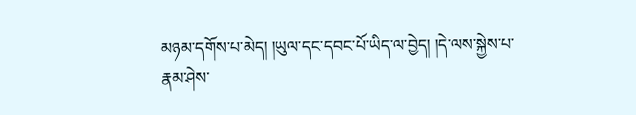མཉམ་དགོས་པ་མེད། །ཡུལ་དང་དབང་པོ་ཡིད་ལ་བྱེད། །དེ་ལས་སྐྱེས་པ་རྣམ་ཤེས་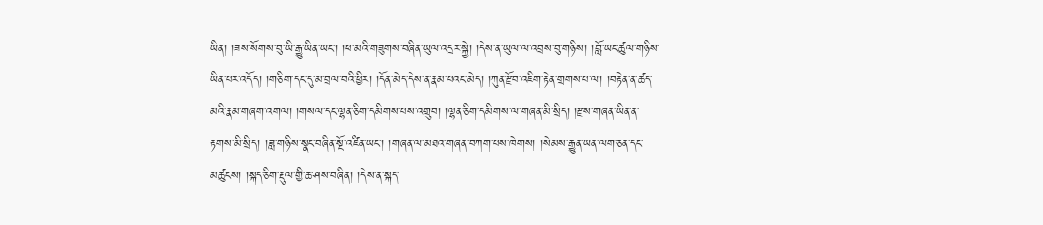ཡིན། །ཟས་སོགས་བུ་ཡི་རྒྱུ་ཡིན་ཡང་། །ཕ་མའི་གཟུགས་བཞིན་ཡུལ་འདྲར་སྐྱེ། །དེས་ན་ཡུལ་ལ་འབྲས་བུ་གཉིས། །བློ་ཡང་ཚུལ་གཉིས་ཡིན་པར་འདོད། །གཅིག་དང་དུ་མ་བྲལ་བའི་ཕྱིར། །དོན་མེད་དེས་ན་རྣམ་པའང་མེད། །ཀུན་རྫོབ་འཇིག་རྟེན་གྲགས་པ་ལ། །བརྟེན་ན་ཚད་མའི་རྣམ་གཞག་འགལ། །གསལ་དང་ལྷན་ཅིག་དམིགས་པས་འགྲུབ། །ལྷན་ཅིག་དམིགས་ལ་གཞན་མི་སྲིད། །རྫས་གཞན་ཡིན་ན་རྟགས་མི་སྲིད། །ཟླ་གཉིས་སྣང་བཞིན་སྔོ་འཛིན་ཡང་། །གཞན་ལ་མཐའ་གཞན་བཀག་པས་ཁེགས། །སེམས་རྒྱུན་ཡན་ལག་ཅན་དང་མཚུངས། །སྐད་ཅིག་རྡུལ་གྱི་ཆ་ཤས་བཞིན། །དེས་ན་སྐད་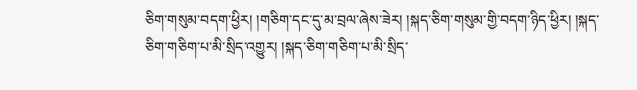ཅིག་གསུམ་བདག་ཕྱིར། །གཅིག་དང་དུ་མ་བྲལ་ཞེས་ཟེར། །སྐད་ཅིག་གསུམ་གྱི་བདག་ཉིད་ཕྱིར། །སྐད་ཅིག་གཅིག་པ་མི་སྲིད་འགྱུར། །སྐད་ཅིག་གཅིག་པ་མི་སྲིད་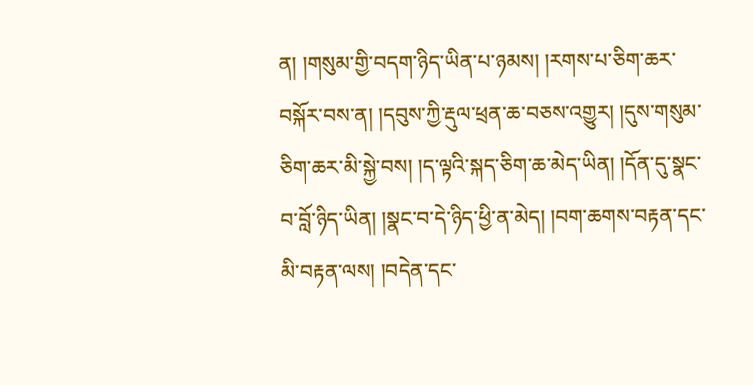ན། །གསུམ་གྱི་བདག་ཉིད་ཡིན་པ་ཉམས། །རགས་པ་ཅིག་ཆར་བསྐོར་བས་ན། །དབུས་ཀྱི་རྡུལ་ཕྲན་ཆ་བཅས་འགྱུར། །དུས་གསུམ་ཅིག་ཆར་མི་སྐྱེ་བས། །ད་ལྟའི་སྐད་ཅིག་ཆ་མེད་ཡིན། །དོན་དུ་སྣང་བ་བློ་ཉིད་ཡིན། །སྣང་བ་དེ་ཉིད་ཕྱི་ན་མེད། །བག་ཆགས་བརྟན་དང་མི་བརྟན་ལས། །བདེན་དང་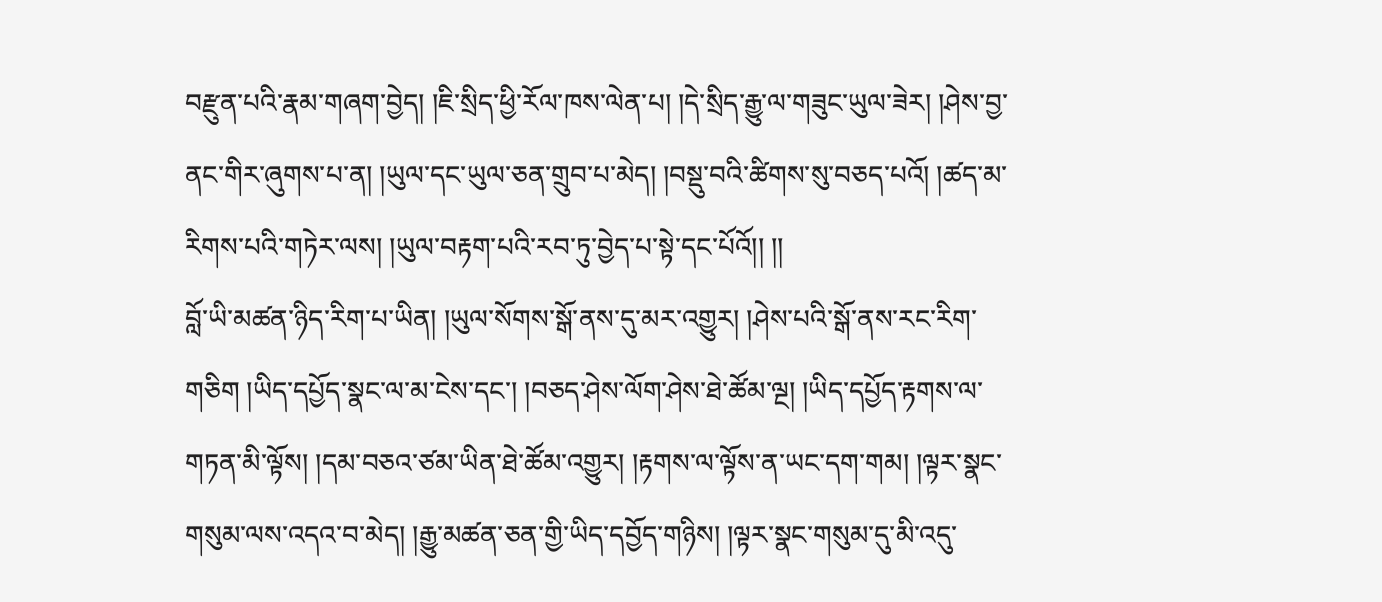བརྫུན་པའི་རྣམ་གཞག་བྱེད། །ཇི་སྲིད་ཕྱི་རོལ་ཁས་ལེན་པ། །དེ་སྲིད་རྒྱུ་ལ་གཟུང་ཡུལ་ཟེར། །ཤེས་བྱ་ནང་གིར་ཞུགས་པ་ན། །ཡུལ་དང་ཡུལ་ཅན་གྲུབ་པ་མེད། །བསྡུ་བའི་ཚིགས་སུ་བཅད་པའོ། །ཚད་མ་རིགས་པའི་གཏེར་ལས། །ཡུལ་བརྟག་པའི་རབ་ཏུ་བྱེད་པ་སྟེ་དང་པོའོ།། །།
བློ་ཡི་མཚན་ཉིད་རིག་པ་ཡིན། །ཡུལ་སོགས་སྒོ་ནས་དུ་མར་འགྱུར། །ཤེས་པའི་སྒོ་ནས་རང་རིག་གཅིག །ཡིད་དཔྱོད་སྣང་ལ་མ་ངེས་དང་། །བཅད་ཤེས་ལོག་ཤེས་ཐེ་ཚོམ་ལྔ། །ཡིད་དཔྱོད་རྟགས་ལ་གཏན་མི་ལྟོས། །དམ་བཅའ་ཙམ་ཡིན་ཐེ་ཚོམ་འགྱུར། །རྟགས་ལ་ལྟོས་ན་ཡང་དག་གམ། །ལྟར་སྣང་གསུམ་ལས་འདའ་བ་མེད། །རྒྱུ་མཚན་ཅན་གྱི་ཡིད་དབྱོད་གཉིས། །ལྟར་སྣང་གསུམ་དུ་མི་འདུ་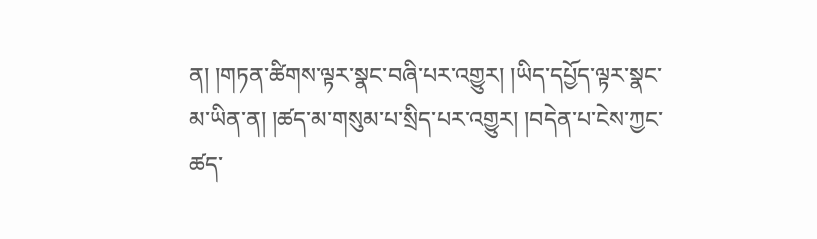ན། །གཏན་ཚིགས་ལྟར་སྣང་བཞི་པར་འགྱུར། །ཡིད་དཔྱོད་ལྟར་སྣང་མ་ཡིན་ན། །ཚད་མ་གསུམ་པ་སྲིད་པར་འགྱུར། །བདེན་པ་ངེས་ཀྱང་ཚད་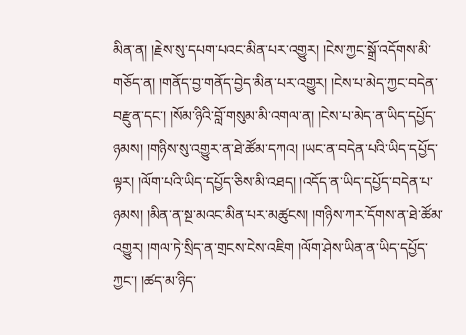མིན་ན། །རྗེས་སུ་དཔག་པའང་མིན་པར་འགྱུར། །ངེས་ཀྱང་སྒྲོ་འདོགས་མི་གཅོད་ན། །གནོད་བྱ་གནོད་བྱེད་མིན་པར་འགྱུར། །ངེས་པ་མེད་ཀྱང་བདེན་བརྫུན་དང་། །སོམ་ཉིའི་བློ་གསུམ་མི་འགལ་ན། །ངེས་པ་མེད་ན་ཡིད་དཔྱོད་ཉམས། །གཉིས་སུ་འགྱུར་ན་ཐེ་ཚོམ་དཀའ། །ཡང་ན་བདེན་པའི་ཡིད་དཔྱོད་ལྟར། །ལོག་པའི་ཡིད་དཔྱོད་ཅིས་མི་འཐད། །འདོད་ན་ཡིད་དཔྱོད་བདེན་པ་ཉམས། །མིན་ན་སྔ་མའང་མིན་པར་མཚུངས། །གཉིས་ཀར་དོགས་ན་ཐེ་ཚོམ་འགྱུར། །གལ་ཏེ་སྲིད་ན་གྲངས་ངེས་འཇིག །ལོག་ཤེས་ཡིན་ན་ཡིད་དཔྱོད་ཀྱང་། །ཚད་མ་ཉིད་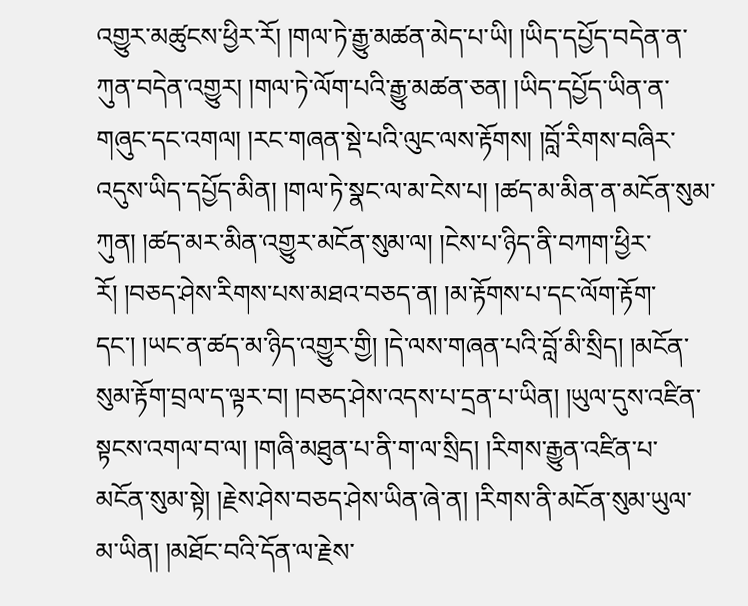འགྱུར་མཚུངས་ཕྱིར་རོ། །གལ་ཏེ་རྒྱུ་མཚན་མེད་པ་ཡི། །ཡིད་དཔྱོད་བདེན་ན་ཀུན་བདེན་འགྱུར། །གལ་ཏེ་ལོག་པའི་རྒྱུ་མཚན་ཅན། །ཡིད་དཔྱོད་ཡིན་ན་གཞུང་དང་འགལ། །རང་གཞན་སྡེ་པའི་ལུང་ལས་རྟོགས། །བློ་རིགས་བཞིར་འདུས་ཡིད་དཔྱོད་མིན། །གལ་ཏེ་སྣང་ལ་མ་ངེས་པ། །ཚད་མ་མིན་ན་མངོན་སུམ་ཀུན། །ཚད་མར་མིན་འགྱུར་མངོན་སུམ་ལ། །ངེས་པ་ཉིད་ནི་བཀག་ཕྱིར་རོ། །བཅད་ཤེས་རིགས་པས་མཐའ་བཅད་ན། །མ་རྟོགས་པ་དང་ལོག་རྟོག་དང་། །ཡང་ན་ཚད་མ་ཉིད་འགྱུར་གྱི། །དེ་ལས་གཞན་པའི་བློ་མི་སྲིད། །མངོན་སུམ་རྟོག་བྲལ་ད་ལྟར་བ། །བཅད་ཤེས་འདས་པ་དྲན་པ་ཡིན། །ཡུལ་དུས་འཛིན་སྟངས་འགལ་བ་ལ། །གཞི་མཐུན་པ་ནི་ག་ལ་སྲིད། །རིགས་རྒྱུན་འཛིན་པ་མངོན་སུམ་སྟེ། །རྗེས་ཤེས་བཅད་ཤེས་ཡིན་ཞེ་ན། །རིགས་ནི་མངོན་སུམ་ཡུལ་མ་ཡིན། །མཐོང་བའི་དོན་ལ་རྗེས་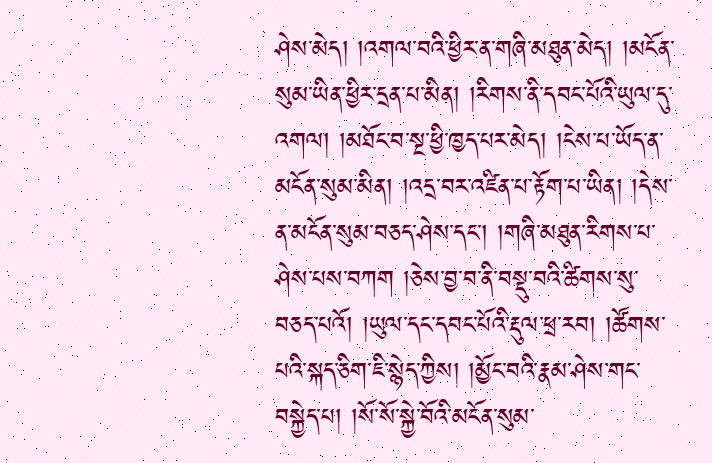ཤེས་མེད། །འགལ་བའི་ཕྱིར་ན་གཞི་མཐུན་མེད། །མངོན་སུམ་ཡིན་ཕྱིར་དྲན་པ་མིན། །རིགས་ནི་དབང་པོའི་ཡུལ་དུ་འགལ། །མཐོང་བ་སྔ་ཕྱི་ཁྱད་པར་མེད། །ངེས་པ་ཡོད་ན་མངོན་སུམ་མིན། །འདྲ་བར་འཛིན་པ་རྟོག་པ་ཡིན། །དེས་ན་མངོན་སུམ་བཅད་ཤེས་དང་། །གཞི་མཐུན་རིགས་པ་ཤེས་པས་བཀག །ཅེས་བྱ་བ་ནི་བསྡུ་བའི་ཚིགས་སུ་བཅད་པའོ། །ཡུལ་དང་དབང་པོའི་རྡུལ་ཕྲ་རབ། །ཚོགས་པའི་སྐད་ཅིག་ཇི་སྙེད་ཀྱིས། །མྱོང་བའི་རྣམ་ཤེས་གང་བསྐྱེད་པ། །སོ་སོ་སྐྱེ་བོའི་མངོན་སུམ་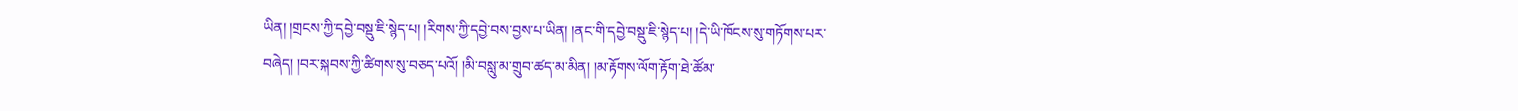ཡིན། །གྲངས་ཀྱི་དབྱེ་བསྡུ་ཇི་སྙེད་པ། །རིགས་ཀྱི་དབྱེ་བས་བྱས་པ་ཡིན། །ནང་གི་དབྱེ་བསྡུ་ཇི་སྙེད་པ། །དེ་ཡི་ཁོངས་སུ་གཏོགས་པར་བཞེད། །བར་སྐབས་ཀྱི་ཚིགས་སུ་བཅད་པའོ། །མི་བསླུ་མ་གྲུབ་ཚད་མ་མིན། །མ་རྟོགས་ལོག་རྟོག་ཐེ་ཚོམ་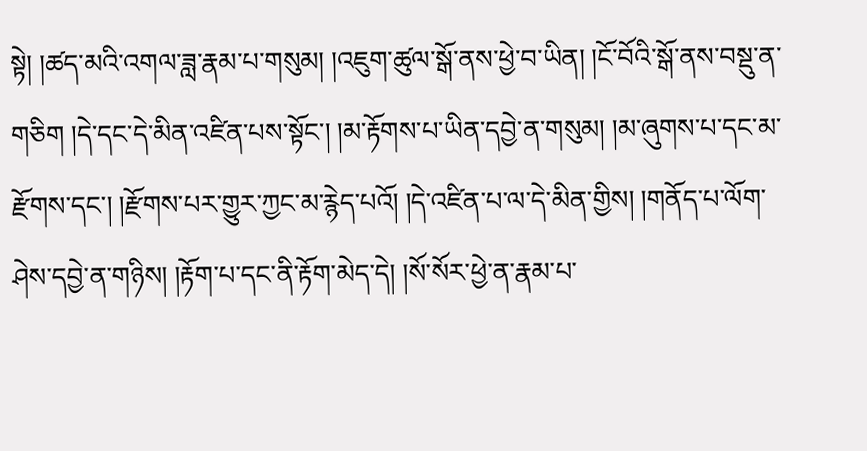སྟེ། །ཚད་མའི་འགལ་ཟླ་རྣམ་པ་གསུམ། །འཇུག་ཚུལ་སྒོ་ནས་ཕྱེ་བ་ཡིན། །ངོ་བོའི་སྒོ་ནས་བསྡུ་ན་གཅིག །དེ་དང་དེ་མིན་འཛིན་པས་སྟོང་། །མ་རྟོགས་པ་ཡིན་དབྱེ་ན་གསུམ། །མ་ཞུགས་པ་དང་མ་རྫོགས་དང་། །རྫོགས་པར་གྱུར་ཀྱང་མ་རྙེད་པའོ། །དེ་འཛིན་པ་ལ་དེ་མིན་གྱིས། །གནོད་པ་ལོག་ཤེས་དབྱེ་ན་གཉིས། །རྟོག་པ་དང་ནི་རྟོག་མེད་དེ། །སོ་སོར་ཕྱེ་ན་རྣམ་པ་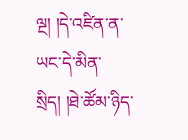ལྔ། །དེ་འཛིན་ན་ཡང་དེ་མིན་སྲིད། །ཐེ་ཚོམ་ཉིད་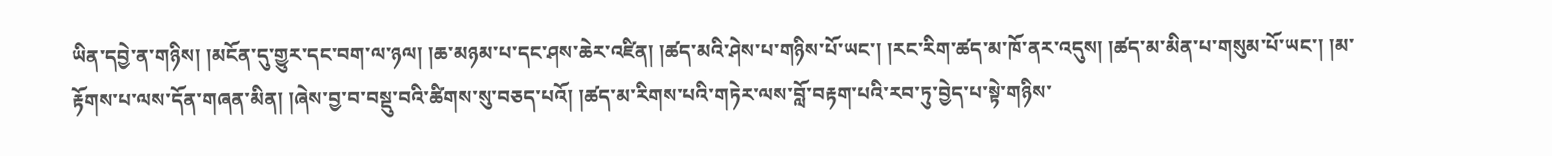ཡིན་དབྱེ་ན་གཉིས། །མངོན་དུ་གྱུར་དང་བག་ལ་ཉལ། །ཆ་མཉམ་པ་དང་ཤས་ཆེར་འཛིན། །ཚད་མའི་ཤེས་པ་གཉིས་པོ་ཡང་། །རང་རིག་ཚད་མ་ཁོ་ནར་འདུས། །ཚད་མ་མིན་པ་གསུམ་པོ་ཡང་། །མ་རྟོགས་པ་ལས་དོན་གཞན་མིན། །ཞེས་བྱ་བ་བསྡུ་བའི་ཚིགས་སུ་བཅད་པའོ། །ཚད་མ་རིགས་པའི་གཏེར་ལས་བློ་བརྟག་པའི་རབ་ཏུ་བྱེད་པ་སྟེ་གཉིས་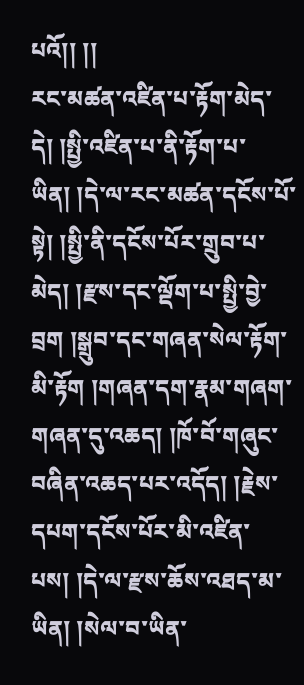པའོ།། །།
རང་མཚན་འཛིན་པ་རྟོག་མེད་དེ། །སྤྱི་འཛིན་པ་ནི་རྟོག་པ་ཡིན། །དེ་ལ་རང་མཚན་དངོས་པོ་སྟེ། །སྤྱི་ནི་དངོས་པོར་གྲུབ་པ་མེད། །རྫས་དང་ལྡོག་པ་སྤྱི་བྱེ་བྲག །སྒྲུབ་དང་གཞན་སེལ་རྟོག་མི་རྟོག །གཞན་དག་རྣམ་གཞག་གཞན་དུ་འཆད། །ཁོ་བོ་གཞུང་བཞིན་འཆད་པར་འདོད། །རྗེས་དཔག་དངོས་པོར་མི་འཛིན་པས། །དེ་ལ་རྫས་ཆོས་འཐད་མ་ཡིན། །སེལ་བ་ཡིན་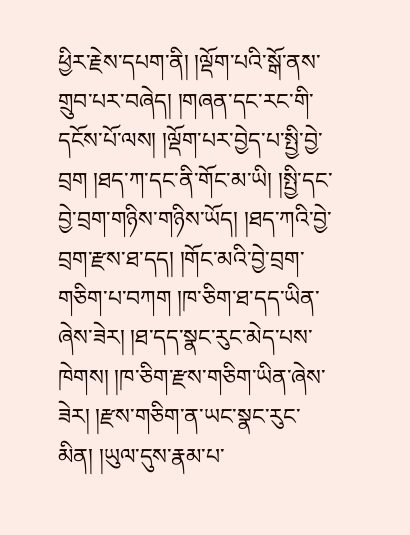ཕྱིར་རྗེས་དཔག་ནི། །ལྡོག་པའི་སྒོ་ནས་གྲུབ་པར་བཞེད། །གཞན་དང་རང་གི་དངོས་པོ་ལས། །ལྡོག་པར་བྱེད་པ་སྤྱི་བྱེ་བྲག །ཐད་ཀ་དང་ནི་གོང་མ་ཡི། །སྤྱི་དང་བྱེ་བྲག་གཉིས་གཉིས་ཡོད། །ཐད་ཀའི་བྱེ་བྲག་རྫས་ཐ་དད། །གོང་མའི་བྱེ་བྲག་གཅིག་པ་བཀག །ཁ་ཅིག་ཐ་དད་ཡིན་ཞེས་ཟེར། །ཐ་དད་སྣང་རུང་མེད་པས་ཁེགས། །ཁ་ཅིག་རྫས་གཅིག་ཡིན་ཞེས་ཟེར། །རྫས་གཅིག་ན་ཡང་སྣང་རུང་མིན། །ཡུལ་དུས་རྣམ་པ་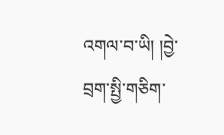འགལ་བ་ཡི། །བྱེ་བྲག་སྤྱི་གཅིག་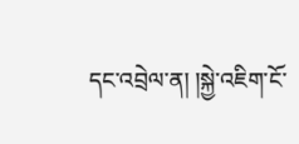དང་འབྲེལ་ན། །སྐྱེ་འཇིག་ངོ་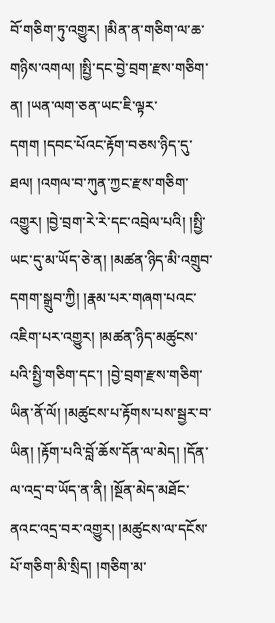བོ་གཅིག་ཏུ་འགྱུར། །མིན་ན་གཅིག་ལ་ཆ་གཉིས་འགལ། །སྤྱི་དང་བྱེ་བྲག་རྫས་གཅིག་ན། །ཡན་ལག་ཅན་ཡང་ཇི་ལྟར་དགག །དབང་པོའང་རྟོག་བཅས་ཉིད་དུ་ཐལ། །འགལ་བ་ཀུན་ཀྱང་རྫས་གཅིག་འགྱུར། །བྱེ་བྲག་རེ་རེ་དང་འབྲེལ་པའི། །སྤྱི་ཡང་དུ་མ་ཡོད་ཅེ་ན། །མཚན་ཉིད་མི་འགྲུབ་དགག་སྒྲུབ་ཀྱི། །རྣམ་པར་གཞག་པའང་འཇིག་པར་འགྱུར། །མཚན་ཉིད་མཚུངས་པའི་སྤྱི་གཅིག་དང་། །བྱེ་བྲག་རྫས་གཅིག་ཡིན་ནོ་ལོ། །མཚུངས་པ་རྟོགས་པས་སྦྱར་བ་ཡིན། །རྟོག་པའི་བློ་ཆོས་དོན་ལ་མེད། །དོན་ལ་འདྲ་བ་ཡོད་ན་ནི། །སྔོན་མེད་མཐོང་ནའང་འདྲ་བར་འགྱུར། །མཚུངས་ལ་དངོས་པོ་གཅིག་མི་སྲིད། །གཅིག་མ་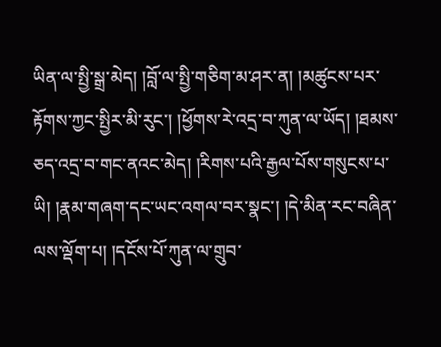ཡིན་ལ་སྤྱི་སྒྲ་མེད། །བློ་ལ་སྤྱི་གཅིག་མ་ཤར་ན། །མཚུངས་པར་རྟོགས་ཀྱང་སྤྱིར་མི་རུང་། །ཕྱོགས་རེ་འདྲ་བ་ཀུན་ལ་ཡོད། །ཐམས་ཅད་འདྲ་བ་གང་ནའང་མེད། །རིགས་པའི་རྒྱལ་པོས་གསུངས་པ་ཡི། །རྣམ་གཞག་དང་ཡང་འགལ་བར་སྣང་། །དེ་མིན་རང་བཞིན་ལས་ལྡོག་པ། །དངོས་པོ་ཀུན་ལ་གྲུབ་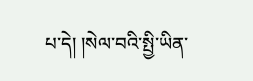པ་དེ། །སེལ་བའི་སྤྱི་ཡིན་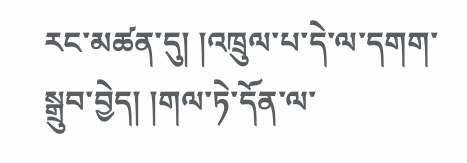རང་མཚན་དུ། །འཁྲུལ་པ་དེ་ལ་དགག་སྒྲུབ་བྱེད། །གལ་ཏེ་དོན་ལ་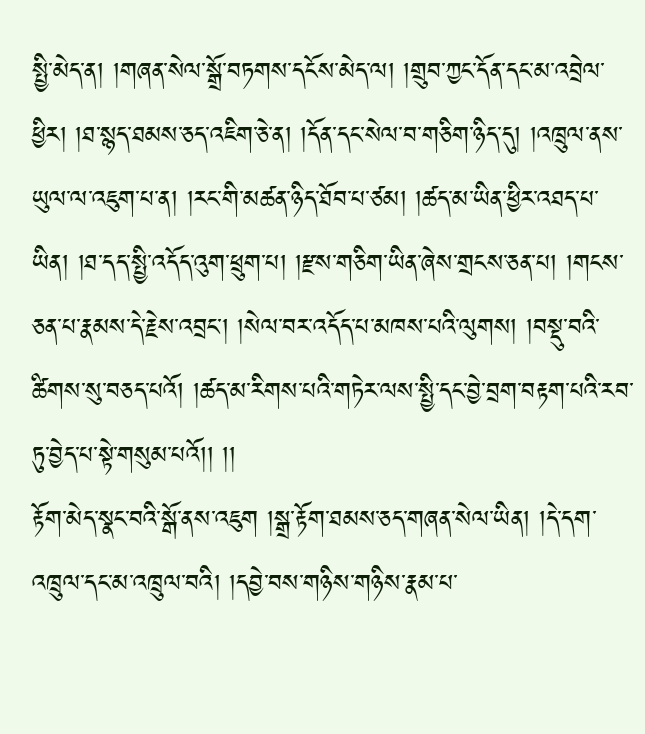སྤྱི་མེད་ན། །གཞན་སེལ་སྒྲོ་བཏགས་དངོས་མེད་ལ། །གྲུབ་ཀྱང་དོན་དང་མ་འབྲེལ་ཕྱིར། །ཐ་སྙད་ཐམས་ཅད་འཇིག་ཅེ་ན། །དོན་དང་སེལ་བ་གཅིག་ཉིད་དུ། །འཁྲུལ་ནས་ཡུལ་ལ་འཇུག་པ་ན། །རང་གི་མཚན་ཉིད་ཐོབ་པ་ཙམ། །ཚད་མ་ཡིན་ཕྱིར་འཐད་པ་ཡིན། །ཐ་དད་སྤྱི་འདོད་འུག་ཕྲུག་པ། །རྫས་གཅིག་ཡིན་ཞེས་གྲངས་ཅན་པ། །གངས་ཅན་པ་རྣམས་དེ་རྗེས་འབྲང་། །སེལ་བར་འདོད་པ་མཁས་པའི་ལུགས། །བསྡུ་བའི་ཚིགས་སུ་བཅད་པའོ། །ཚད་མ་རིགས་པའི་གཏེར་ལས་སྤྱི་དང་བྱེ་བྲག་བརྟག་པའི་རབ་ཏུ་བྱེད་པ་སྟེ་གསུམ་པའོ།། །།
རྟོག་མེད་སྣང་བའི་སྒོ་ནས་འཇུག །སྒྲ་རྟོག་ཐམས་ཅད་གཞན་སེལ་ཡིན། །དེ་དག་འཁྲུལ་དང་མ་འཁྲུལ་བའི། །དབྱེ་བས་གཉིས་གཉིས་རྣམ་པ་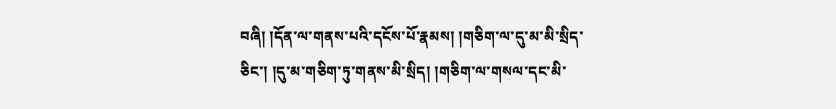བཞི། །དོན་ལ་གནས་པའི་དངོས་པོ་རྣམས། །གཅིག་ལ་དུ་མ་མི་སྲིད་ཅིང་། །དུ་མ་གཅིག་ཏུ་གནས་མི་སྲིད། །གཅིག་ལ་གསལ་དང་མི་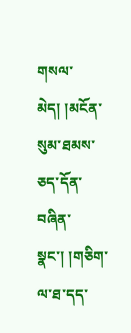གསལ་མེད། །མངོན་སུམ་ཐམས་ཅད་དོན་བཞིན་སྣང་། །གཅིག་ལ་ཐ་དད་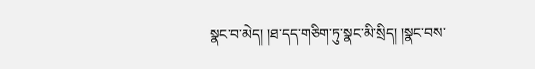སྣང་བ་མེད། །ཐ་དད་གཅིག་ཏུ་སྣང་མི་སྲིད། །སྣང་བས་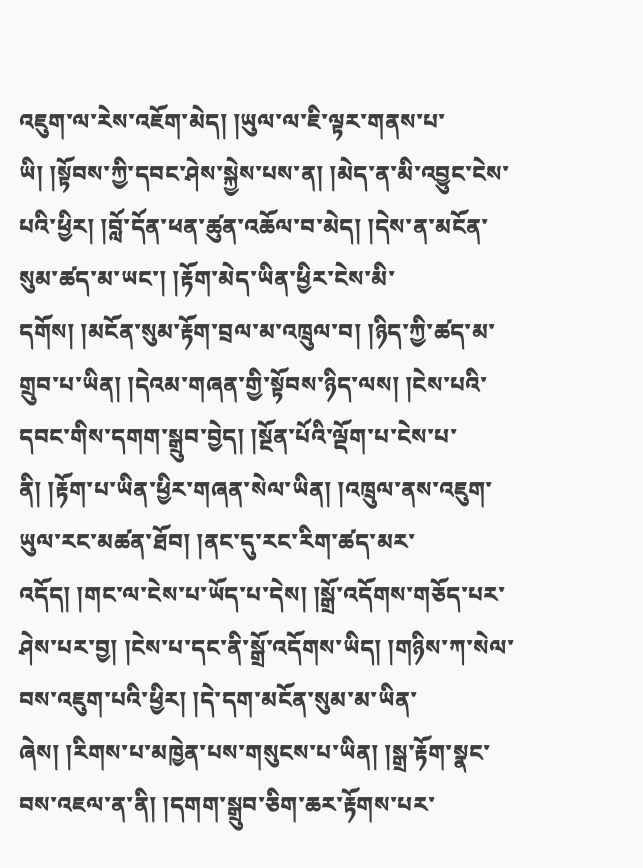འཇུག་ལ་རེས་འཇོག་མེད། །ཡུལ་ལ་ཇི་ལྟར་གནས་པ་ཡི། །སྟོབས་ཀྱི་དབང་ཤེས་སྐྱེས་པས་ན། །མེད་ན་མི་འབྱུང་ངེས་པའི་ཕྱིར། །བློ་དོན་ཕན་ཚུན་འཆོལ་བ་མེད། །དེས་ན་མངོན་སུམ་ཚད་མ་ཡང་། །རྟོག་མེད་ཡིན་ཕྱིར་ངེས་མི་དགོས། །མངོན་སུམ་རྟོག་བྲལ་མ་འཁྲུལ་བ། །ཉིད་ཀྱི་ཚད་མ་གྲུབ་པ་ཡིན། །དེའམ་གཞན་གྱི་སྟོབས་ཉིད་ལས། །ངེས་པའི་དབང་གིས་དགག་སྒྲུབ་བྱེད། །སྔོན་པོའི་ལྡོག་པ་ངེས་པ་ནི། །རྟོག་པ་ཡིན་ཕྱིར་གཞན་སེལ་ཡིན། །འཁྲུལ་ནས་འཇུག་ཡུལ་རང་མཚན་ཐོབ། །ནང་དུ་རང་རིག་ཚད་མར་འདོད། །གང་ལ་ངེས་པ་ཡོད་པ་དེས། །སྒྲོ་འདོགས་གཅོད་པར་ཤེས་པར་བྱ། །ངེས་པ་དང་ནི་སྒྲོ་འདོགས་ཡིད། །གཉིས་ཀ་སེལ་བས་འཇུག་པའི་ཕྱིར། །དེ་དག་མངོན་སུམ་མ་ཡིན་ཞེས། །རིགས་པ་མཁྱེན་པས་གསུངས་པ་ཡིན། །སྒྲ་རྟོག་སྣང་བས་འཇལ་ན་ནི། །དགག་སྒྲུབ་ཅིག་ཆར་རྟོགས་པར་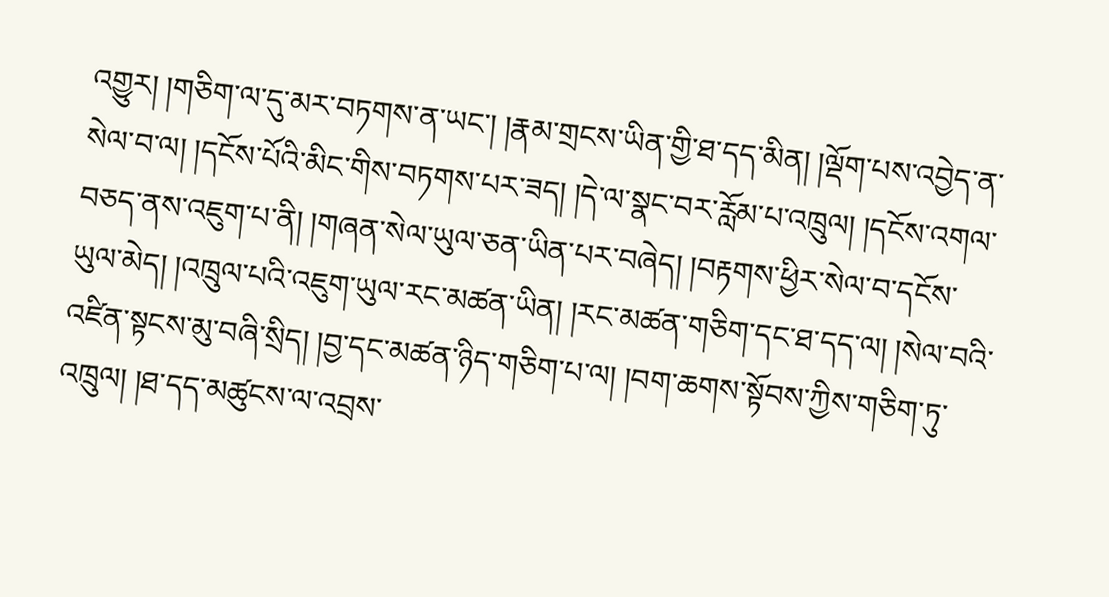འགྱུར། །གཅིག་ལ་དུ་མར་བཏགས་ན་ཡང་། །རྣམ་གྲངས་ཡིན་གྱི་ཐ་དད་མིན། །ལྡོག་པས་འབྱེད་ན་སེལ་བ་ལ། །དངོས་པོའི་མིང་གིས་བཏགས་པར་ཟད། །དེ་ལ་སྣང་བར་རློམ་པ་འཁྲུལ། །དངོས་འགལ་བཅད་ནས་འཇུག་པ་ནི། །གཞན་སེལ་ཡུལ་ཅན་ཡིན་པར་བཞེད། །བརྟགས་ཕྱིར་སེལ་བ་དངོས་ཡུལ་མེད། །འཁྲུལ་པའི་འཇུག་ཡུལ་རང་མཚན་ཡིན། །རང་མཚན་གཅིག་དང་ཐ་དད་ལ། །སེལ་བའི་འཛིན་སྟངས་མུ་བཞི་སྲིད། །བྱ་དང་མཚན་ཉིད་གཅིག་པ་ལ། །བག་ཆགས་སྟོབས་ཀྱིས་གཅིག་ཏུ་འཁྲུལ། །ཐ་དད་མཚུངས་ལ་འབྲས་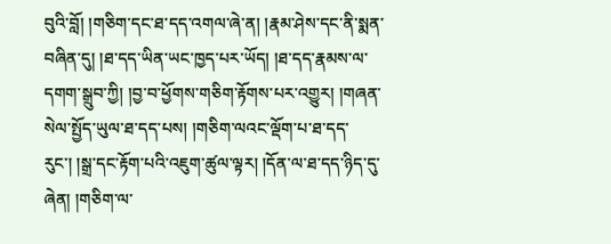བུའི་བློ། །གཅིག་དང་ཐ་དད་འགལ་ཞེ་ན། །རྣམ་ཤེས་དང་ནི་སྨན་བཞིན་དུ། །ཐ་དད་ཡིན་ཡང་ཁྱད་པར་ཡོད། །ཐ་དད་རྣམས་ལ་དགག་སྒྲུབ་ཀྱི། །བྱ་བ་ཕྱོགས་གཅིག་རྟོགས་པར་འགྱུར། །གཞན་སེལ་སྤྱོད་ཡུལ་ཐ་དད་པས། །གཅིག་ལའང་ལྡོག་པ་ཐ་དད་རུང་། །སྒྲ་དང་རྟོག་པའི་འཇུག་ཚུལ་ལྟར། །དོན་ལ་ཐ་དད་ཉིད་དུ་ཞེན། །གཅིག་ལ་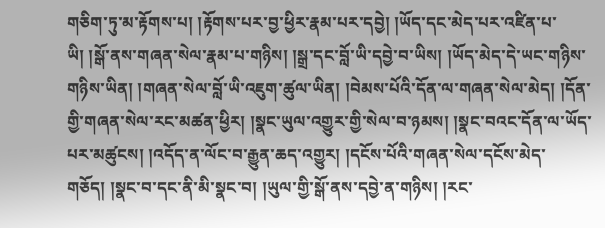གཅིག་ཏུ་མ་རྟོགས་པ། །རྟོགས་པར་བྱ་ཕྱིར་རྣམ་པར་དབྱེ། །ཡོད་དང་མེད་པར་འཛིན་པ་ཡི། །སྒོ་ནས་གཞན་སེལ་རྣམ་པ་གཉིས། །སྒྲ་དང་བློ་ཡི་དབྱེ་བ་ཡིས། །ཡོད་མེད་དེ་ཡང་གཉིས་གཉིས་ཡིན། །གཞན་སེལ་བློ་ཡི་འཇུག་ཚུལ་ཡིན། །བེམས་པོའི་དོན་ལ་གཞན་སེལ་མེད། །དོན་གྱི་གཞན་སེལ་རང་མཚན་ཕྱིར། །སྣང་ཡུལ་འགྱུར་གྱི་སེལ་བ་ཉམས། །སྣང་བའང་དོན་ལ་ཡོད་པར་མཚུངས། །འདོད་ན་ལོང་བ་རྒྱུན་ཆད་འགྱུར། །དངོས་པོའི་གཞན་སེལ་དངོས་མེད་གཅོད། །སྣང་བ་དང་ནི་མི་སྣང་བ། །ཡུལ་གྱི་སྒོ་ནས་དབྱེ་ན་གཉིས། །རང་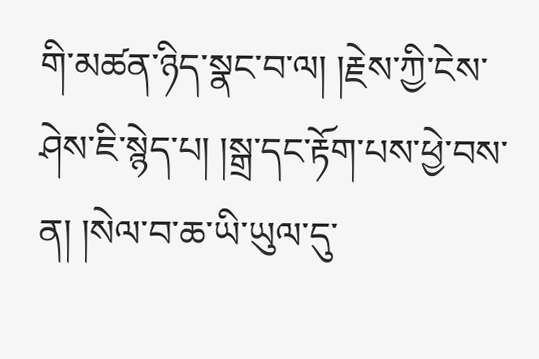གི་མཚན་ཉིད་སྣང་བ་ལ། །རྗེས་ཀྱི་ངེས་ཤེས་ཇི་སྙེད་པ། །སྒྲ་དང་རྟོག་པས་ཕྱེ་བས་ན། །སེལ་བ་ཆ་ཡི་ཡུལ་དུ་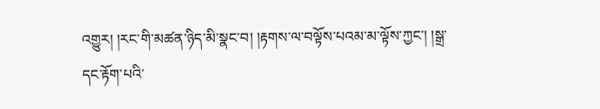འགྱུར། །རང་གི་མཚན་ཉིད་མི་སྣང་བ། །རྟགས་ལ་བལྟོས་པའམ་མ་ལྟོས་ཀྱང་། །སྒྲ་དང་རྟོག་པའི་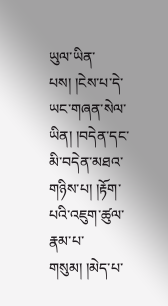ཡུལ་ཡིན་པས། །ངེས་པ་དེ་ཡང་གཞན་སེལ་ཡིན། །བདེན་དང་མི་བདེན་མཐའ་གཉིས་པ། །རྟོག་པའི་འཇུག་ཚུལ་རྣམ་པ་གསུམ། །མེད་པ་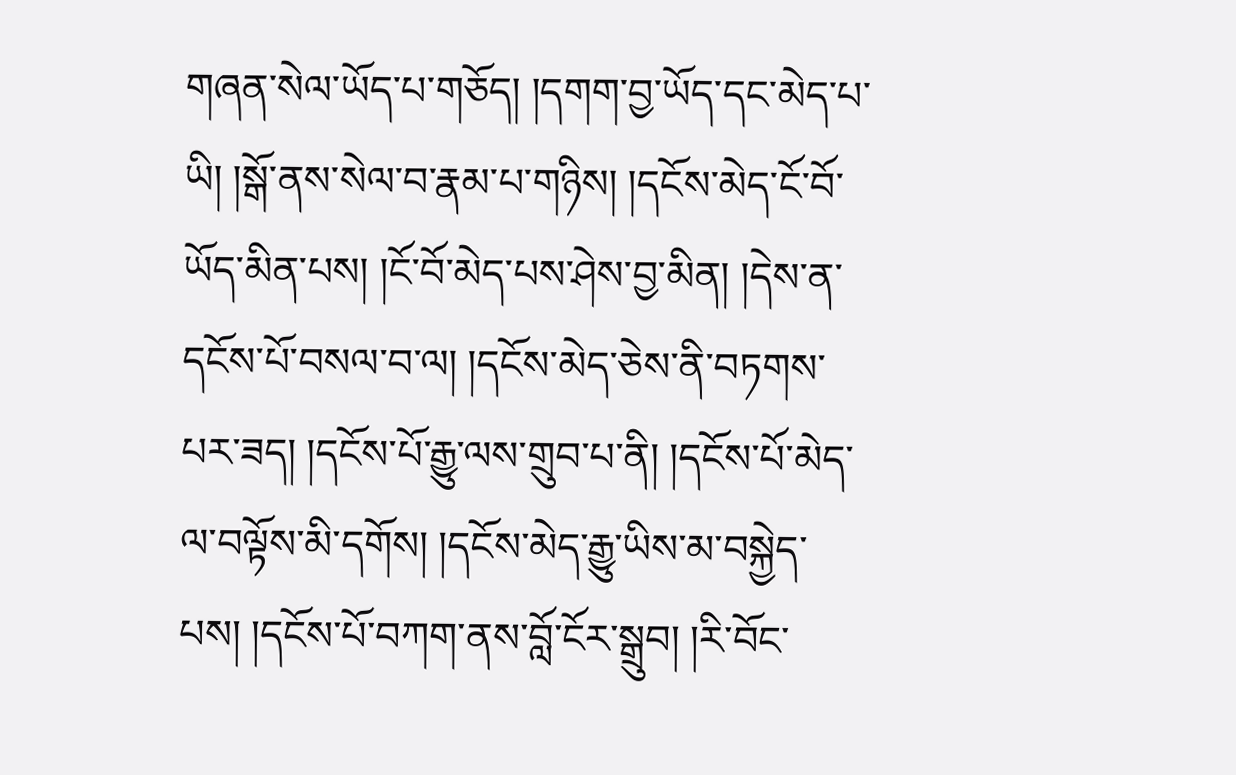གཞན་སེལ་ཡོད་པ་གཅོད། །དགག་བྱ་ཡོད་དང་མེད་པ་ཡི། །སྒོ་ནས་སེལ་བ་རྣམ་པ་གཉིས། །དངོས་མེད་ངོ་བོ་ཡོད་མིན་པས། །ངོ་བོ་མེད་པས་ཤེས་བྱ་མིན། །དེས་ན་དངོས་པོ་བསལ་བ་ལ། །དངོས་མེད་ཅེས་ནི་བཏགས་པར་ཟད། །དངོས་པོ་རྒྱུ་ལས་གྲུབ་པ་ནི། །དངོས་པོ་མེད་ལ་བལྟོས་མི་དགོས། །དངོས་མེད་རྒྱུ་ཡིས་མ་བསྐྱེད་པས། །དངོས་པོ་བཀག་ནས་བློ་ངོར་སྒྲུབ། །རི་བོང་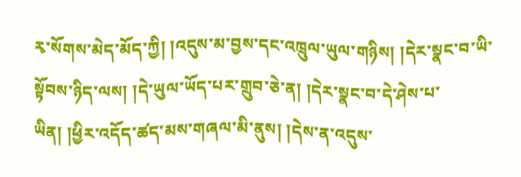རྭ་སོགས་མེད་མོད་ཀྱི། །འདུས་མ་བྱས་དང་འཁྲུལ་ཡུལ་གཉིས། །དེར་སྣང་བ་ཡི་སྟོབས་ཉིད་ལས། །དེ་ཡུལ་ཡོད་པར་གྲུབ་ཅེ་ན། །དེར་སྣང་བ་དེ་ཤེས་པ་ཡིན། །ཕྱིར་འདོད་ཚད་མས་གཞལ་མི་ནུས། །དེས་ན་འདུས་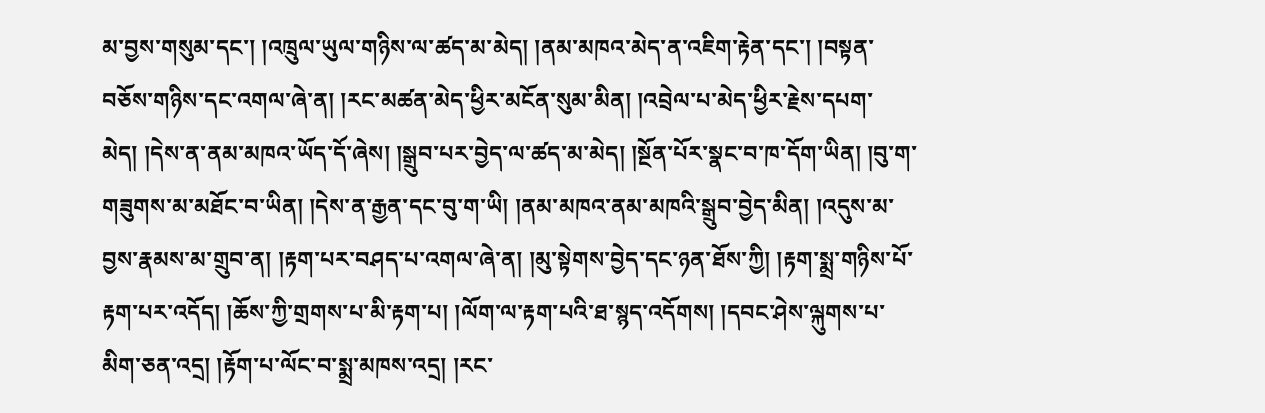མ་བྱས་གསུམ་དང་། །འཁྲུལ་ཡུལ་གཉིས་ལ་ཚད་མ་མེད། །ནམ་མཁའ་མེད་ན་འཇིག་རྟེན་དང་། །བསྟན་བཅོས་གཉིས་དང་འགལ་ཞེ་ན། །རང་མཚན་མེད་ཕྱིར་མངོན་སུམ་མིན། །འབྲེལ་པ་མེད་ཕྱིར་རྗེས་དཔག་མེད། །དེས་ན་ནམ་མཁའ་ཡོད་དོ་ཞེས། །སྒྲུབ་པར་བྱེད་ལ་ཚད་མ་མེད། །སྔོན་པོར་སྣང་བ་ཁ་དོག་ཡིན། །བུ་ག་གཟུགས་མ་མཐོང་བ་ཡིན། །དེས་ན་རྒྱན་དང་བུ་ག་ཡི། །ནམ་མཁའ་ནམ་མཁའི་སྒྲུབ་བྱེད་མིན། །འདུས་མ་བྱས་རྣམས་མ་གྲུབ་ན། །རྟག་པར་བཤད་པ་འགལ་ཞེ་ན། །མུ་སྟེགས་བྱེད་དང་ཉན་ཐོས་ཀྱི། །རྟག་སྨྲ་གཉིས་པོ་རྟག་པར་འདོད། །ཆོས་ཀྱི་གྲགས་པ་མི་རྟག་པ། །ལོག་ལ་རྟག་པའི་ཐ་སྙད་འདོགས། །དབང་ཤེས་ལྐུགས་པ་མིག་ཅན་འདྲ། །རྟོག་པ་ལོང་བ་སྨྲ་མཁས་འདྲ། །རང་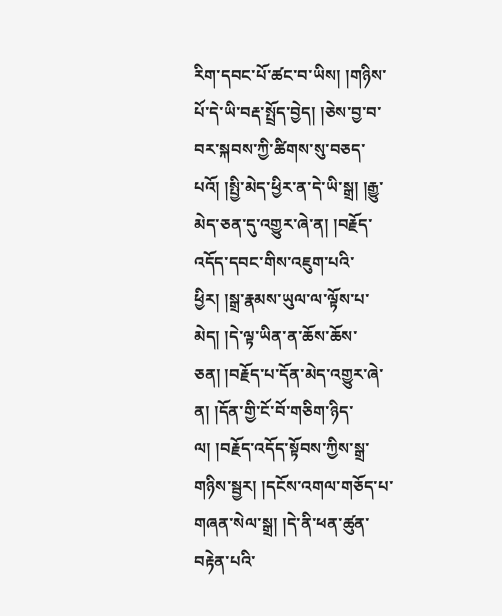རིག་དབང་པོ་ཚང་བ་ཡིས། །གཉིས་པོ་དེ་ཡི་བརྡ་སྤྲོད་བྱེད། །ཅེས་བྱ་བ་བར་སྐབས་ཀྱི་ཚིགས་སུ་བཅད་པའོ། །སྤྱི་མེད་ཕྱིར་ན་དེ་ཡི་སྒྲ། །རྒྱུ་མེད་ཅན་དུ་འགྱུར་ཞེ་ན། །བརྗོད་འདོད་དབང་གིས་འཇུག་པའི་ཕྱིར། །སྒྲ་རྣམས་ཡུལ་ལ་ལྟོས་པ་མེད། །དེ་ལྟ་ཡིན་ན་ཆོས་ཆོས་ཅན། །བརྗོད་པ་དོན་མེད་འགྱུར་ཞེ་ན། །དོན་གྱི་ངོ་བོ་གཅིག་ཉིད་ལ། །བརྗོད་འདོད་སྟོབས་ཀྱིས་སྒྲ་གཉིས་སྦྱར། །དངོས་འགལ་གཅོད་པ་གཞན་སེལ་སྒྲ། །དེ་ནི་ཕན་ཚུན་བརྟེན་པའི་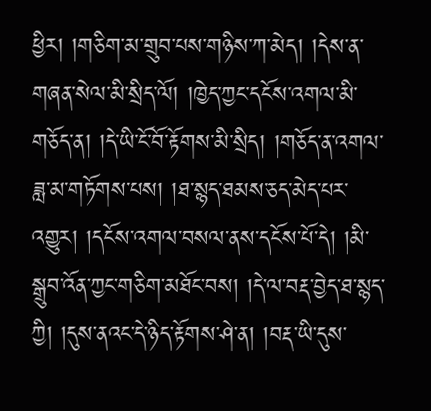ཕྱིར། །གཅིག་མ་གྲུབ་པས་གཉིས་ཀ་མེད། །དེས་ན་གཞན་སེལ་མི་སྲིད་ལོ། །ཁྱེད་ཀྱང་དངོས་འགལ་མི་གཅོད་ན། །དེ་ཡི་ངོ་བོ་རྟོགས་མི་སྲིད། །གཅོད་ན་འགལ་ཟླ་མ་གཏོགས་པས། །ཐ་སྙད་ཐམས་ཅད་མེད་པར་འགྱུར། །དངོས་འགལ་བསལ་ནས་དངོས་པོ་དེ། །མི་སྒྲུབ་འོན་ཀྱང་གཅིག་མཐོང་བས། །དེ་ལ་བརྡ་བྱེད་ཐ་སྙད་ཀྱི། །དུས་ནའང་དེ་ཉིད་རྟོགས་ཤེ་ན། །བརྡ་ཡི་དུས་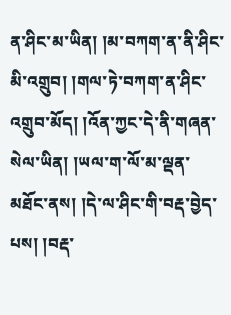ན་ཤིང་མ་ཡིན། །མ་བཀག་ན་ནི་ཤིང་མི་འགྲུབ། །གལ་ཏེ་བཀག་ན་ཤིང་འགྲུབ་མོད། །འོན་ཀྱང་དེ་ནི་གཞན་སེལ་ཡིན། །ཡལ་ག་ལོ་མ་ལྡན་མཐོང་ནས། །དེ་ལ་ཤིང་གི་བརྡ་བྱེད་པས། །བརྡ་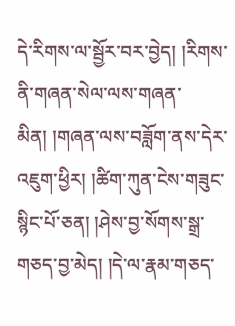དེ་རིགས་ལ་སྦྱོར་བར་བྱེད། །རིགས་ནི་གཞན་སེལ་ལས་གཞན་མིན། །གཞན་ལས་བཟློག་ནས་དེར་འཇུག་ཕྱིར། །ཚིག་ཀུན་ངེས་གཟུང་སྙིང་པོ་ཅན། །ཤེས་བྱ་སོགས་སྒྲ་གཅད་བྱ་མེད། །དེ་ལ་རྣམ་གཅད་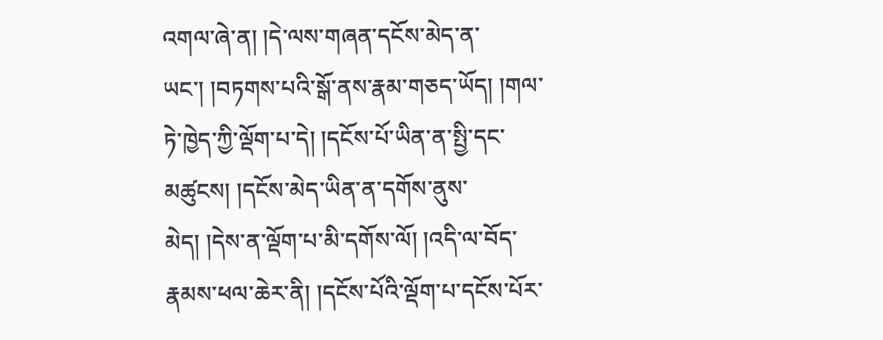འགལ་ཞེ་ན། །དེ་ལས་གཞན་དངོས་མེད་ན་ཡང་། །བཏགས་པའི་སྒོ་ནས་རྣམ་གཅད་ཡོད། །གལ་ཏེ་ཁྱེད་ཀྱི་ལྡོག་པ་དེ། །དངོས་པོ་ཡིན་ན་སྤྱི་དང་མཚུངས། །དངོས་མེད་ཡིན་ན་དགོས་ནུས་མེད། །དེས་ན་ལྡོག་པ་མི་དགོས་ལོ། །འདི་ལ་བོད་རྣམས་ཕལ་ཆེར་ནི། །དངོས་པོའི་ལྡོག་པ་དངོས་པོར་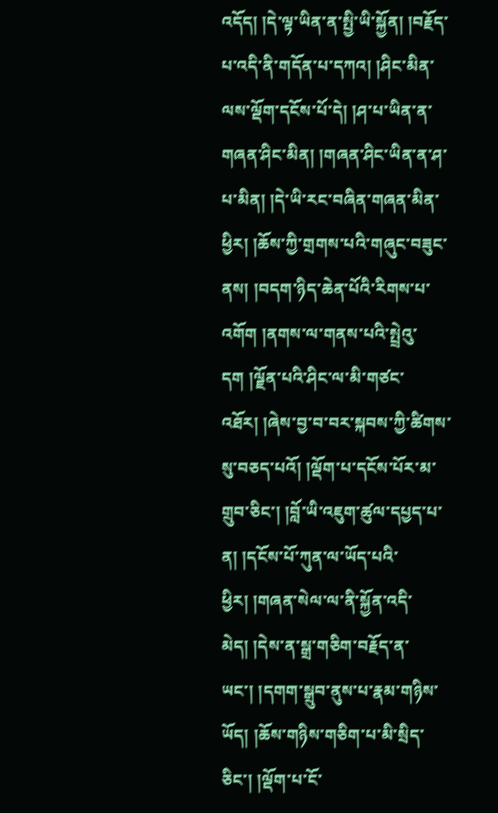འདོད། །དེ་ལྟ་ཡིན་ན་སྤྱི་ཡི་སྐྱོན། །བརྗོད་པ་འདི་ནི་གདོན་པ་དཀའ། །ཤིང་མིན་ལས་ལྡོག་དངོས་པོ་དེ། །ཤ་པ་ཡིན་ན་གཞན་ཤིང་མིན། །གཞན་ཤིང་ཡིན་ན་ཤ་པ་མིན། །དེ་ཡི་རང་བཞིན་གཞན་མིན་ཕྱིར། །ཆོས་ཀྱི་གྲགས་པའི་གཞུང་བཟུང་ནས། །བདག་ཉིད་ཆེན་པོའི་རིགས་པ་འགོག །ནགས་ལ་གནས་པའི་སྤྲེའུ་དག །ལྗོན་པའི་ཤིང་ལ་མི་གཙང་འཐོར། །ཞེས་བྱ་བ་བར་སྐབས་ཀྱི་ཚིགས་སུ་བཅད་པའོ། །ལྡོག་པ་དངོས་པོར་མ་གྲུབ་ཅིང་། །བློ་ཡི་འཇུག་ཚུལ་དཔྱད་པ་ན། །དངོས་པོ་ཀུན་ལ་ཡོད་པའི་ཕྱིར། །གཞན་སེལ་ལ་ནི་སྐྱོན་འདི་མེད། །དེས་ན་སྒྲ་གཅིག་བརྗོད་ན་ཡང་། །དགག་སྒྲུབ་ནུས་པ་རྣམ་གཉིས་ཡོད། །ཆོས་གཉིས་གཅིག་པ་མི་སྲིད་ཅིང་། །ལྡོག་པ་ངོ་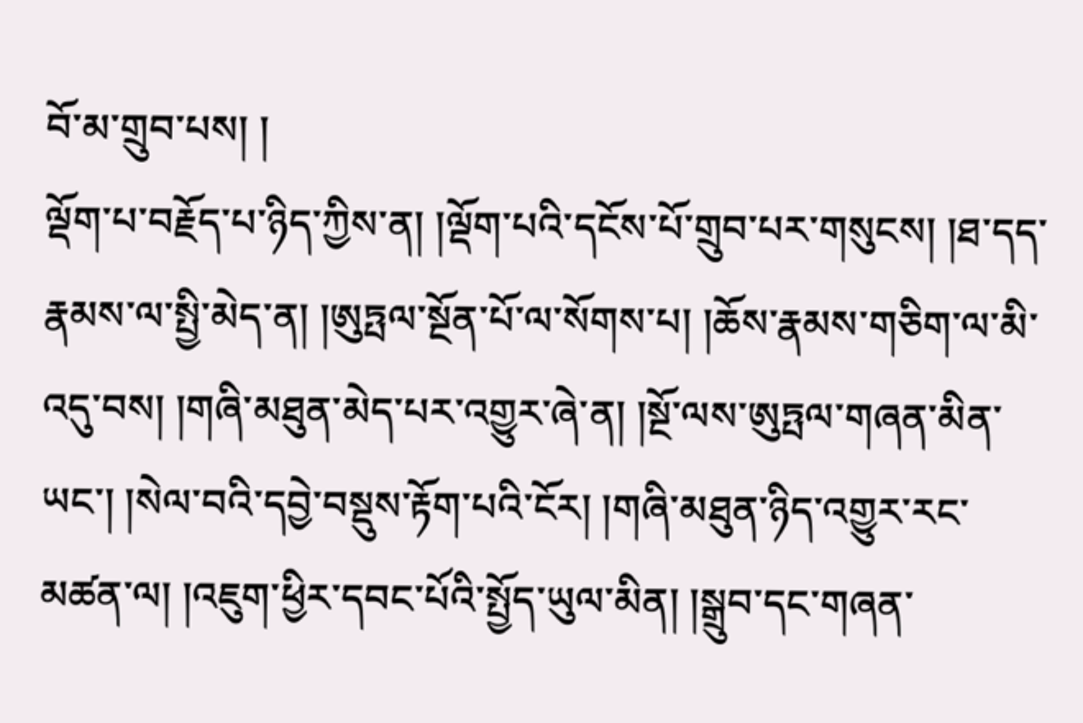བོ་མ་གྲུབ་པས། །
ལྡོག་པ་བརྗོད་པ་ཉིད་ཀྱིས་ན། །ལྡོག་པའི་དངོས་པོ་གྲུབ་པར་གསུངས། །ཐ་དད་རྣམས་ལ་སྤྱི་མེད་ན། །ཨུཏྤལ་སྔོན་པོ་ལ་སོགས་པ། །ཆོས་རྣམས་གཅིག་ལ་མི་འདུ་བས། །གཞི་མཐུན་མེད་པར་འགྱུར་ཞེ་ན། །སྔོ་ལས་ཨུཏྤལ་གཞན་མིན་ཡང་། །སེལ་བའི་དབྱེ་བསྡུས་རྟོག་པའི་ངོར། །གཞི་མཐུན་ཉིད་འགྱུར་རང་མཚན་ལ། །འཇུག་ཕྱིར་དབང་པོའི་སྤྱོད་ཡུལ་མིན། །སྒྲུབ་དང་གཞན་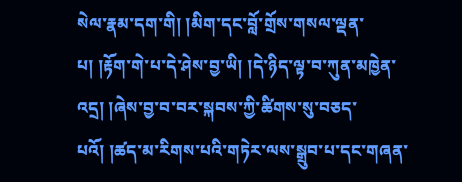སེལ་རྣམ་དག་གི། །མིག་དང་བློ་གྲོས་གསལ་ལྡན་པ། །རྟོག་གེ་པ་དེ་ཤེས་བྱ་ཡི། །དེ་ཉིད་ལྟ་བ་ཀུན་མཁྱེན་འདྲ། །ཞེས་བྱ་བ་བར་སྐབས་ཀྱི་ཚིགས་སུ་བཅད་པའོ། །ཚད་མ་རིགས་པའི་གཏེར་ལས་སྒྲུབ་པ་དང་གཞན་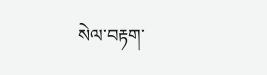སེལ་བརྟག་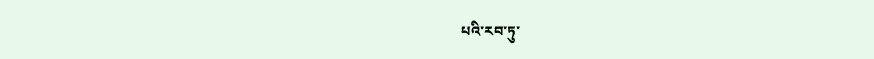པའི་རབ་ཏུ་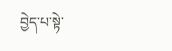བྱེད་པ་སྟེ་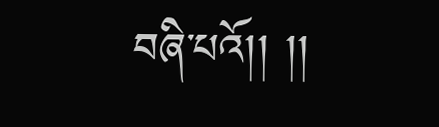བཞི་པའོ།། །།